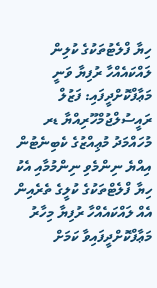ހިޔާ ފްލެޓުތަކުގެ ކުލިން ލައްކައެއްހާ ރުފިޔާ ވަނީ މަޢާފްކޮށްދީފައި: ފަޒުލް
ރައީސުލްޖުމްހޫރިއްޔާ ޑރ މުހައްމަދު މުޢިއްޒުގެ ކެބިނެޓުން އިއްޔެ ނިންމެވި ނިންމުމާއި އެކު ހިޔާ ފްލެޓްތަކުގެ ކުލީގެ ތެރެއިން އެއް ލައްކައެއްހާ ރުފިޔާ މިހާރު މަޢާފްކޮށްދީފައިވާ ކަމަށް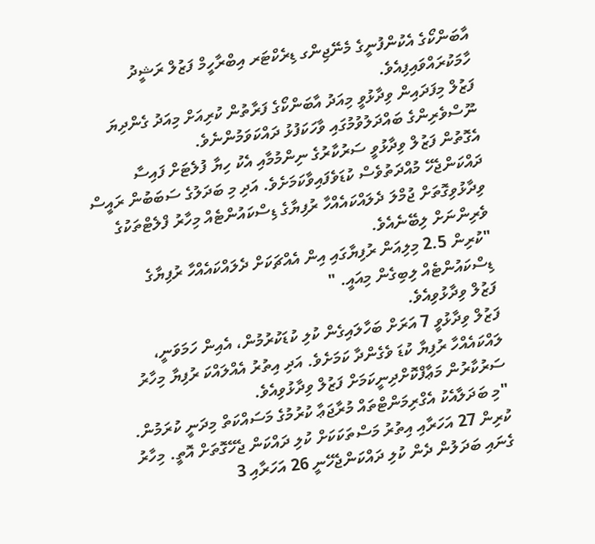އާބަންކޯގެ އެކުންފުނީގެ މެނޭޖިންގ ޑިރެކްޓަރ އިބްރާހީމް ފަޒުލް ރަޝީދު ހާމަކުރައްވައިފިއެވެ.
ފަޒުލް މިފަދައިން ވިދާޅުވީ މިއަދު އާބަންކޯގެ ފަރާތުން ކުރިއަށް މިއަދު ގެންދިޔަ ނޫސްވެރިންގެ ބައްދަލުވުމުގައި ވާހަކަފުޅު ދައްކަވަމުންނެވެ.
އެގޮތުން ފަޒުލް ވިދާޅުވީ ސަރުކާރުގެ ނިންމުމާއި އެކު ހިޔާ ފުލެޓަށް ފައިސާ ދައްކަންޖެހޭ މުއްދަތުވެސް ކުޑަވެފައިވާކަމަށެވެ. އަދި މި ބަދަލުގެ ސަބަބުން ރައީސް ވިދާޅުވިގޮތަށް ޖުމްލަ ދެލައްކައެއްހާ ރުފިޔާގެ ޑިސްކައުންޓެއް މިހާރު ފްލެޓްތަކުގެ ވެރިންނަށް ލިބޭނެއެވެ.
"ކުރިން 2.5 މިލިއަން ރުފިޔާގައި އިން އެއްޗަކަށް ދެލައްކައެއްހާ ރުފިޔާގެ ޑިސްކައުންޓެއް ލިބިގެން މިއައީ. "
ފަޒުލް ވިދާޅުވިއެވެ.
ފަޒުލް ވިދާޅުވީ 7 އަރަށް ބަހާލައިގެން ކުލި ކުޑަކުރުމުން، އެއިން ހަމަވަނީ، ލައްކައެއްހާ ރުފިޔާ ކުޑަ ވެގެންދާ ކަމަށެވެ. އަދި އިތުރު އެއްލައްކަ ރުފިޔާ މިހާރު ސަރުކާރުން މަޢާފްކޮށްދިނީކަމަށް ފަޒުލް ވިދާޅުވިއެވެ.
"މި ބަދަލާއެކު އެގްރިމަންޓްތައް މުރާޖަޢާ ކުރުމުގެ މަސައްކަތް މިދަނީ ކުރަމުން. ކުރިން 27 އަހަރާއި އިތުރު މަސްތަކަކަށް ކުލި ދައްކަން ޖެހޭގޮތަށް އޮތީ. މިހާރު ގެނައި ބަދަލުން ދެން ކުލި ދައްކަންޖެހޭނީ 26 އަހަރާއި 3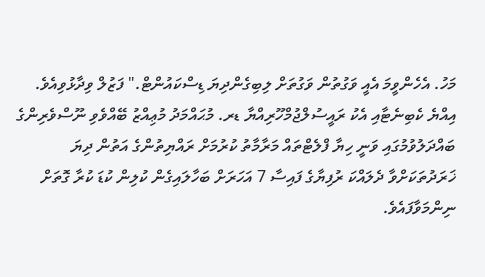މަހު. އެހެންވީމަ އެއީ ވަގުތުން ވަގުތަށް ލިބިގެންދިޔަ ޑިސްކައުންޓް." ފަޒުލް ވިދާޅުވިއެވެ.
އިއްޔެ ކެބިނެޓާއި އެކު ރައީސުލްޖުމްހޫރިއްޔާ ޑރ. މުޙައްމަދު މުޢިއްޒު ބޭއްވެވި ނޫސްވެރިންގެ ބައްދަލުވުމުގައި ވަނީ ހިޔާ ފްލެޓްތައް މަރާމާތު ކުރުމަށް ރައްޔިތުންގެ އަތުން ދިޔަ ޚަރަދުތަކަށްވާ ދެލައްކަ ރުފިޔާގެ ފައިސާ 7 އަހަރަށް ބަހާލައިގެން ކުލިން ކުޑަ ކުރާ ގޮތަށް ނިންމަވާފައެވެ.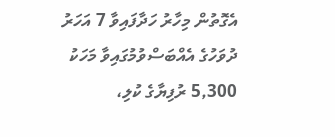އެގޮތުން މިހާރު ހަދާފައިވާ 7 އަހަރު ދުވަހުގެ އެއްބަސްވުމުގައިވާ މަހަކު 5,300 ރުފިޔާގެ ކުލި،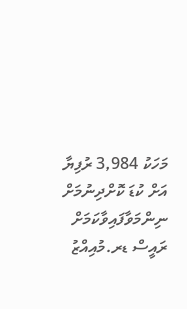މަހަކު 3,984 ރުފިޔާ އަށް ކުޑަ ކޮށްދިނުމަށް ނިންމަވާފައިވާކަމަށް ރައީސް ޑރ.މުއިއްޒު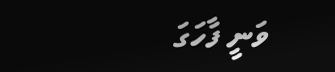ވަނީ ފާހަގަ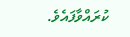ކުރައްވާފައެވެ.